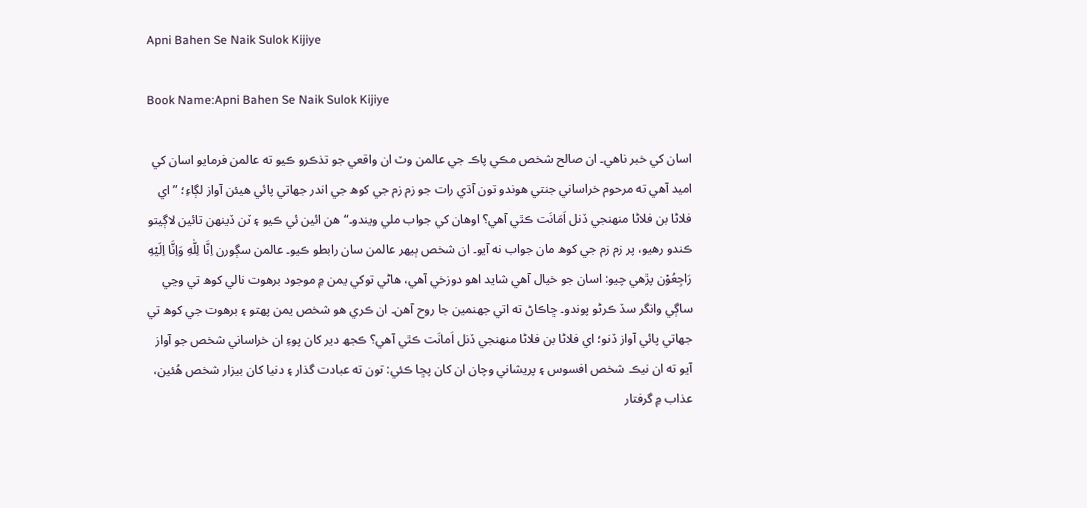Apni Bahen Se Naik Sulok Kijiye

Book Name:Apni Bahen Se Naik Sulok Kijiye

اسان کي خبر ناهي۔ ان صالح شخص مڪي پاڪ جي عالمن وٽ ان واقعي جو تذڪرو ڪيو ته عالمن فرمايو اسان کي اميد آهي ته مرحوم خراساني جنتي هوندو تون آڌي رات جو زم زم جي کوھ جي اندر جهاتي پائي هيئن آواز لڳاءِ؛ ”اي فلاڻا بن فلاڻا منهنجي ڏنل اَمَانَت ڪٿي آهي؟ اوهان کي جواب ملي ويندو۔“ هن ائين ئي ڪيو ۽ ٽن ڏينهن تائين لاڳيتو ڪندو رهيو، پر زم زم جي کوھ مان جواب نه آيو۔ ان شخص ٻيهر عالمن سان رابطو ڪيو۔ عالمن سڳورن اِنَّا لِلّٰهِ وَاِنَّا اِلَيْهِ رَاجِعُوْن پڙهي چيو: اسان جو خيال آهي شايد اهو دوزخي آهي، هاڻي توکي يمن ۾ موجود برهوت نالي کوھ تي وڃي ساڳي وانگر سڏ ڪرڻو پوندو۔ ڇاڪاڻ ته اتي جهنمين جا روح آهن۔ ان ڪري هو شخص يمن پهتو ۽ برهوت جي کوھ تي جهاتي پائي آواز ڏنو؛ اي فلاڻا بن فلاڻا منهنجي ڏنل اَمانَت ڪٿي آهي؟ ڪجھ دير کان پوءِ ان خراساني شخص جو آواز آيو ته ان نيڪ شخص افسوس ۽ پريشاني وچان ان کان پڇا ڪئي: تون ته عبادت گذار ۽ دنيا کان بيزار شخص هُئين، عذاب ۾ گرفتار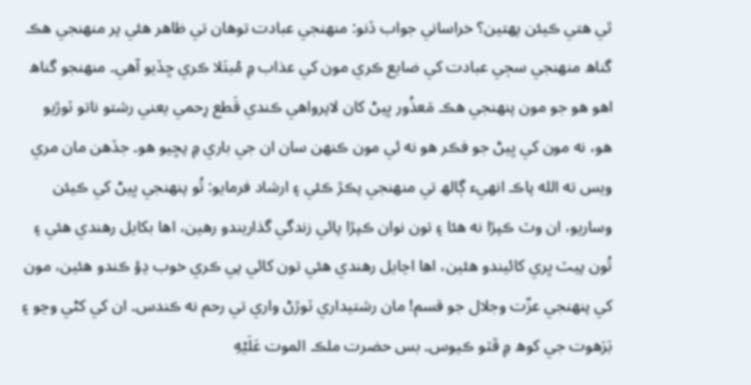ٿي هتي ڪيئن پهتين؟ خراساني جواب ڏنو: منهنجي عبادت توهان تي ظاهر هئي پر منهنجي هڪ گناھ منهنجي سڄي عبادت کي ضايع ڪري مون کي عذاب ۾ مُبتَلا ڪري ڇڏيو آهي۔ منهنجو گناھ اهو هو جو مون پنهنجي هڪ مَعذُور ڀيڻ کان لاپرواهي ڪندي قَطع رِحمي يعني رشتو ناتو ٽوڙيو هو، نه مون کي ڀيڻ جو فڪر هو نه ئي مون ڪنهن سان ان جي باري ۾ پڇيو هو۔ جڏهن مان مري ويس ته الله پاڪ انهيء ڳالھ تي منهنجي پڪڙ ڪئي ۽ ارشاد فرمايو: تُو پنهنجي ڀيڻ کي ڪيئن وساريو، ان وٽ ڪپڙا نه هئا ۽ تون نوان ڪپڙا پائي زندگي گذاريندو رهين، اها بکايل رهندي هئي ۽ تُون پيٽ ڀري کائيندو هئين، اها اڃايل رهندي هئي تون کائي پي ڪري خوب ڍؤ ڪندو هئين، مون کي پنهنجي عزّت وجلال جو قسم! مان رشتيداري ٽوڙڻ واري تي رحم نه ڪندس۔ ان کي کڻي وڃو ۽ بَرَهوت جي کوھ ۾ ڦٽو ڪيوس۔ بس حضرت ملڪ الموت عَلَيۡهِ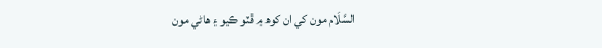السَّلَام مون کي ان کوھ ۾ ڦٽو ڪيو ۽ هاڻي مون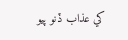کي عذاب ڏنو پيو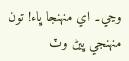وڃي۔ اي منهنجا ڀاء! تون منهنجي ڀيڻ وٽ